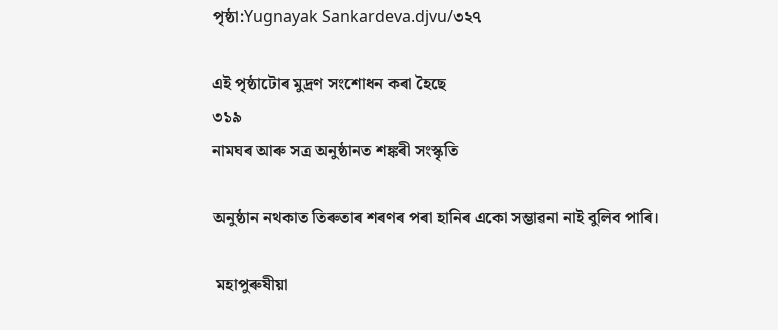পৃষ্ঠা:Yugnayak Sankardeva.djvu/৩২৭

এই পৃষ্ঠাটোৰ মুদ্ৰণ সংশোধন কৰা হৈছে
৩১৯
নামঘৰ আৰু সত্ৰ অনুষ্ঠানত শঙ্কৰী সংস্কৃতি

অনুষ্ঠান নথকাত তিৰুতাৰ শৰণৰ পৰা হানিৰ একো সম্ভাৱনা নাই বুলিব পাৰি।

 মহাপুৰুষীয়া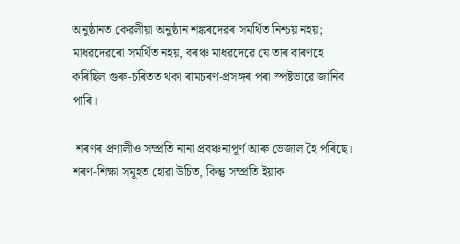অনুষ্ঠানত কেৱলীয়া অনুষ্ঠান শঙ্কৰদেৱৰ সমৰ্থিত নিশ্চয় নহয়; মাধৱদেৱৰো সমৰ্থিত নহয়, বৰঞ্চ মাধৱদেৱে যে তাৰ বাৰণহে কৰিছিল গুৰু-চৰিতত থকা ৰামচৰণ-প্ৰসঙ্গৰ পৰা স্পষ্টভাৱে জানিব পাৰি।

 শৰণৰ প্ৰণালীও সম্প্ৰতি নানা প্ৰবঞ্চনাপূৰ্ণ আৰু ভেজাল হৈ পৰিছে। শৰণ-শিক্ষা সমূহত হোৱা উচিত, কিন্তু সম্প্ৰতি ইয়াক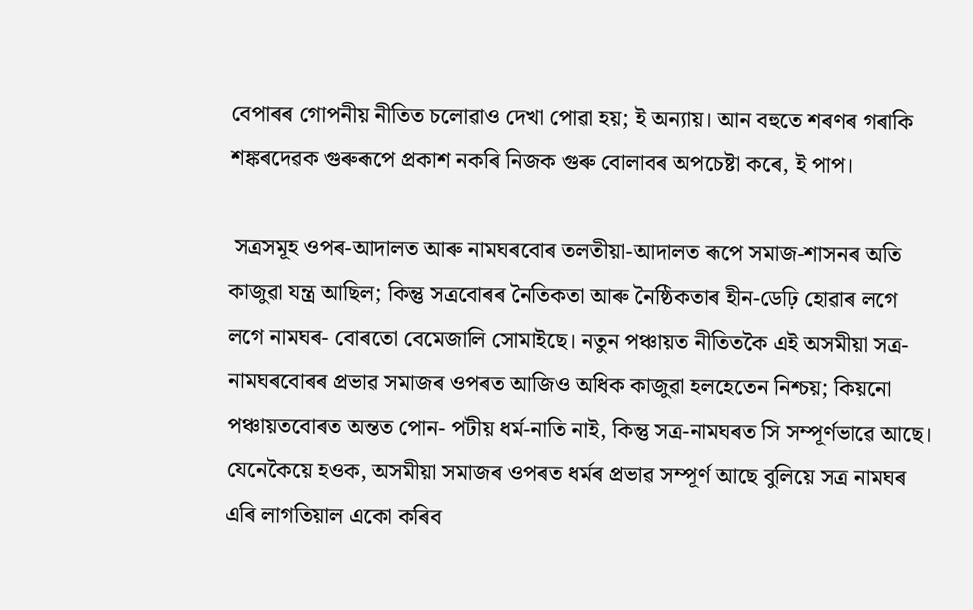বেপাৰৰ গোপনীয় নীতিত চলোৱাও দেখা পোৱা হয়; ই অন্যায়। আন বহুতে শৰণৰ গৰাকি শঙ্কৰদেৱক গুৰুৰূপে প্ৰকাশ নকৰি নিজক গুৰু বোলাবৰ অপচেষ্টা কৰে, ই পাপ।

 সত্ৰসমূহ ওপৰ-আদালত আৰু নামঘৰবোৰ তলতীয়া-আদালত ৰূপে সমাজ-শাসনৰ অতি কাজুৱা যন্ত্ৰ আছিল; কিন্তু সত্ৰবোৰৰ নৈতিকতা আৰু নৈষ্ঠিকতাৰ হীন-ডেঢ়ি হোৱাৰ লগে লগে নামঘৰ- বোৰতো বেমেজালি সোমাইছে। নতুন পঞ্চায়ত নীতিতকৈ এই অসমীয়া সত্ৰ-নামঘৰবোৰৰ প্ৰভাৱ সমাজৰ ওপৰত আজিও অধিক কাজুৱা হলহেতেন নিশ্চয়; কিয়নো পঞ্চায়তবোৰত অন্তত পোন- পটীয় ধৰ্ম-নাতি নাই, কিন্তু সত্ৰ-নামঘৰত সি সম্পূৰ্ণভাৱে আছে। যেনেকৈয়ে হওক, অসমীয়া সমাজৰ ওপৰত ধৰ্মৰ প্ৰভাৱ সম্পূৰ্ণ আছে বুলিয়ে সত্ৰ নামঘৰ এৰি লাগতিয়াল একো কৰিব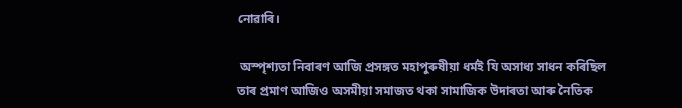নোৱাৰি।

 অস্পৃশ্যতা নিবাৰণ আজি প্ৰসঙ্গত মহাপুৰুষীয়া ধৰ্মই যি অসাধ্য সাধন কৰিছিল তাৰ প্ৰমাণ আজিও অসমীয়া সমাজত থকা সামাজিক উদাৰতা আৰু নৈতিক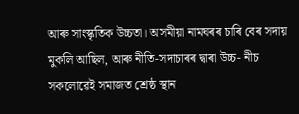আৰু সাংস্কৃতিক উচ্চতা। অসমীয়া নামঘৰৰ চাৰি বেৰ সদায় মুকলি আছিল, আৰু নীতি-সদাচাৰৰ দ্বাৰা উচ্চ- নীচ সকলোৱেই সমাজত শ্ৰেষ্ঠ স্থান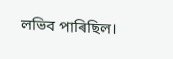লভিব পাৰিছিল।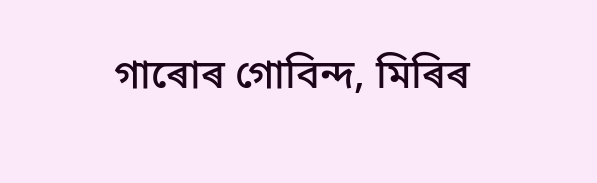গাৰোৰ গোবিন্দ, মিৰিৰ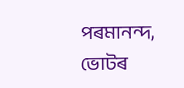পৰমানন্দ, ভোটৰ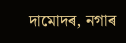দামোদৰ, নগাৰ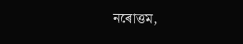নৰোত্তম,